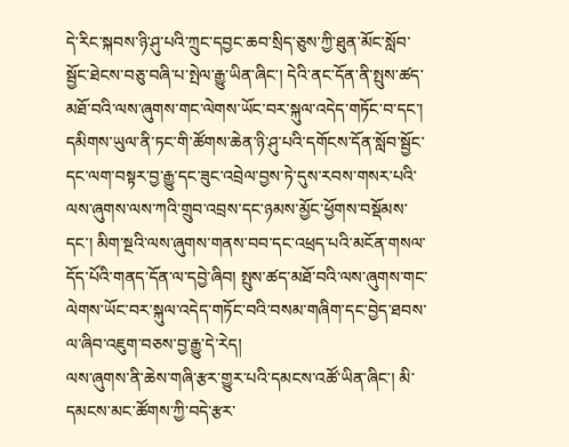དེ་རིང་སྐབས་ཉི་ཤུ་པའི་ཀྲུང་དབྱང་ཆབ་སྲིད་ཅུས་ཀྱི་ཐུན་མོང་སློབ་སྦྱོང་ཐེངས་བཅུ་བཞི་པ་སྤེལ་རྒྱུ་ཡིན་ཞིང་། དེའི་ནང་དོན་ནི་སྤུས་ཚད་མཐོ་བའི་ལས་ཞུགས་གང་ལེགས་ཡོང་བར་སྐུལ་འདེད་གཏོང་བ་དང་། དམིགས་ཡུལ་ནི་ཏང་གི་ཚོགས་ཆེན་ཉི་ཤུ་པའི་དགོངས་དོན་སློབ་སྦྱོང་དང་ལག་བསྟར་བྱ་རྒྱུ་དང་ཟུང་འབྲེལ་བྱས་ཏེ་དུས་རབས་གསར་པའི་ལས་ཞུགས་ལས་ཀའི་གྲུབ་འབྲས་དང་ཉམས་མྱོང་ཕྱོགས་བསྡོམས་དང་། མིག་སྔའི་ལས་ཞུགས་གནས་བབ་དང་འཕྲད་པའི་མངོན་གསལ་དོད་པོའི་གནད་དོན་ལ་དབྱེ་ཞིབ། སྤུས་ཚད་མཐོ་བའི་ལས་ཞུགས་གང་ལེགས་ཡོང་བར་སྐུལ་འདེད་གཏོང་བའི་བསམ་གཞིག་དང་བྱེད་ཐབས་ལ་ཞིབ་འཇུག་བཅས་བྱ་རྒྱུ་དེ་རེད།
ལས་ཞུགས་ནི་ཆེས་གཞི་རྩར་གྱུར་པའི་དམངས་འཚོ་ཡིན་ཞིང་། མི་དམངས་མང་ཚོགས་ཀྱི་བདེ་རྩར་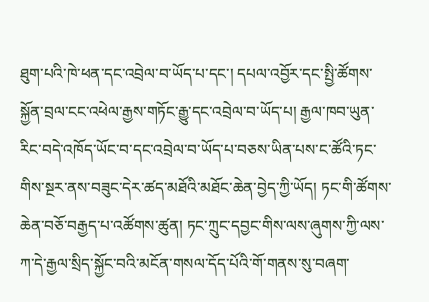ཐུག་པའི་ཁེ་ཕན་དང་འབྲེལ་བ་ཡོད་པ་དང་། དཔལ་འབྱོར་དང་སྤྱི་ཚོགས་སྐྱོན་བྲལ་ངང་འཕེལ་རྒྱས་གཏོང་རྒྱུ་དང་འབྲེལ་བ་ཡོད་པ། རྒྱལ་ཁབ་ཡུན་རིང་བདེ་འཁོད་ཡོང་བ་དང་འབྲེལ་བ་ཡོད་པ་བཅས་ཡིན་པས་ང་ཚོའི་ཏང་གིས་སྔར་ནས་བཟུང་དེར་ཚད་མཐོའི་མཐོང་ཆེན་བྱེད་ཀྱི་ཡོད། ཏང་གི་ཚོགས་ཆེན་བཅོ་བརྒྱད་པ་འཚོགས་ཚུན། ཏང་ཀྲུང་དབྱང་གིས་ལས་ཞུགས་ཀྱི་ལས་ཀ་དེ་རྒྱལ་སྲིད་སྐྱོང་བའི་མངོན་གསལ་དོད་པོའི་གོ་གནས་སུ་བཞག་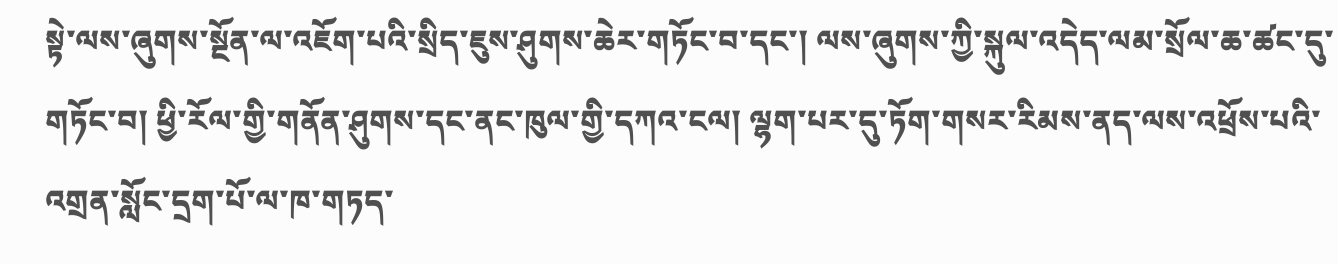སྟེ་ལས་ཞུགས་སྔོན་ལ་འཇོག་པའི་སྲིད་ཇུས་ཤུགས་ཆེར་གཏོང་བ་དང་། ལས་ཞུགས་ཀྱི་སྐུལ་འདེད་ལམ་སྲོལ་ཆ་ཚང་དུ་གཏོང་བ། ཕྱི་རོལ་གྱི་གནོན་ཤུགས་དང་ནང་ཁུལ་གྱི་དཀའ་ངལ། ལྷག་པར་དུ་ཏོག་གསར་རིམས་ནད་ལས་འཕྲོས་པའི་འགྲན་སློང་དྲག་པོ་ལ་ཁ་གཏད་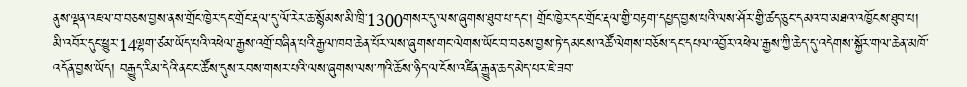ནུས་ལྡན་འཇལ་བ་བཅས་བྱས་ནས་གྲོང་ཁྱེར་དང་གྲོང་རྡལ་དུ་ལོ་རེར་ཆ་སྙོམས་མི་ཁྲི་1300གསར་དུ་ལས་ཞུགས་ཐུབ་པ་དང་། གྲོང་ཁྱེར་དང་གྲོང་རྡལ་གྱི་བརྟག་དཔྱད་བྱས་པའི་ལས་ཤོར་གྱི་ཚད་ཅུང་དམའ་བ་མཐའ་འཁྱོངས་ཐུབ་པ། མི་འབོར་དུང་ཕྱུར་14ལྷག་ཙམ་ཡོད་པའི་འཕེལ་རྒྱས་འགྲོ་བཞིན་པའི་རྒྱལ་ཁབ་ཆེན་པོར་ལས་ཞུགས་གང་ལེགས་ཡོང་བ་བཅས་བྱས་ཏེ་དམངས་འཚོ་ལེགས་བཅོས་དང་དཔལ་འབྱོར་འཕེལ་རྒྱས་ཀྱི་ཆེད་དུ་འདེགས་སྐྱོར་གལ་ཆེན་མཁོ་འདོན་བྱས་ཡོད། བརྒྱུད་རིམ་དེའི་ནང་ང་ཚོས་དུས་རབས་གསར་པའི་ལས་ཞུགས་ལས་ཀའི་ཆོས་ཉིད་ལ་ངོས་འཛིན་རྒྱུན་ཆད་མེད་པར་ཇེ་ཟབ་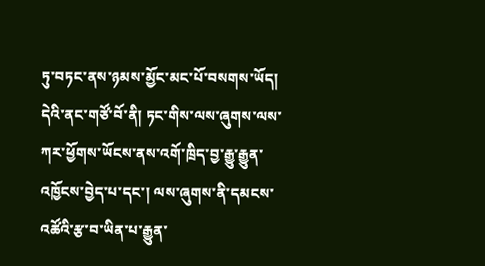ཏུ་བཏང་ནས་ཉམས་མྱོང་མང་པོ་བསགས་ཡོད། དེའི་ནང་གཙོ་བོ་ནི། ཏང་གིས་ལས་ཞུགས་ལས་ཀར་ཕྱོགས་ཡོངས་ནས་འགོ་ཁྲིད་བྱ་རྒྱུ་རྒྱུན་འཁྱོངས་བྱེད་པ་དང་། ལས་ཞུགས་ནི་དམངས་འཚོའི་རྩ་བ་ཡིན་པ་རྒྱུན་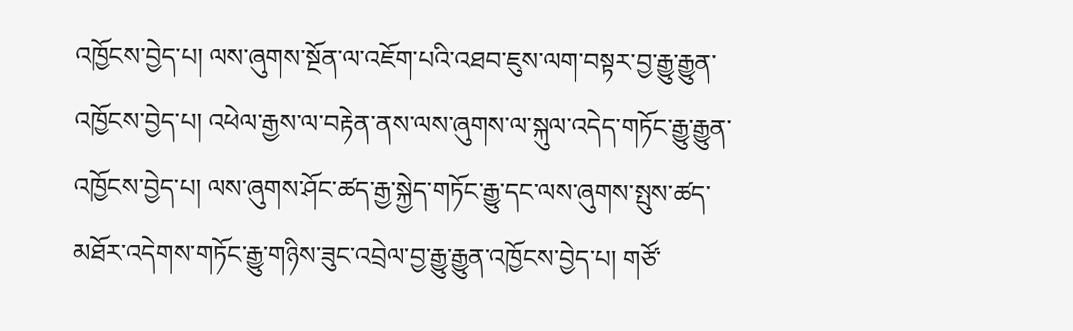འཁྱོངས་བྱེད་པ། ལས་ཞུགས་སྔོན་ལ་འཇོག་པའི་འཐབ་ཇུས་ལག་བསྟར་བྱ་རྒྱུ་རྒྱུན་འཁྱོངས་བྱེད་པ། འཕེལ་རྒྱས་ལ་བརྟེན་ནས་ལས་ཞུགས་ལ་སྐུལ་འདེད་གཏོང་རྒྱུ་རྒྱུན་འཁྱོངས་བྱེད་པ། ལས་ཞུགས་ཤོང་ཚད་རྒྱ་སྐྱེད་གཏོང་རྒྱུ་དང་ལས་ཞུགས་སྤུས་ཚད་མཐོར་འདེགས་གཏོང་རྒྱུ་གཉིས་ཟུང་འབྲེལ་བྱ་རྒྱུ་རྒྱུན་འཁྱོངས་བྱེད་པ། གཙོ་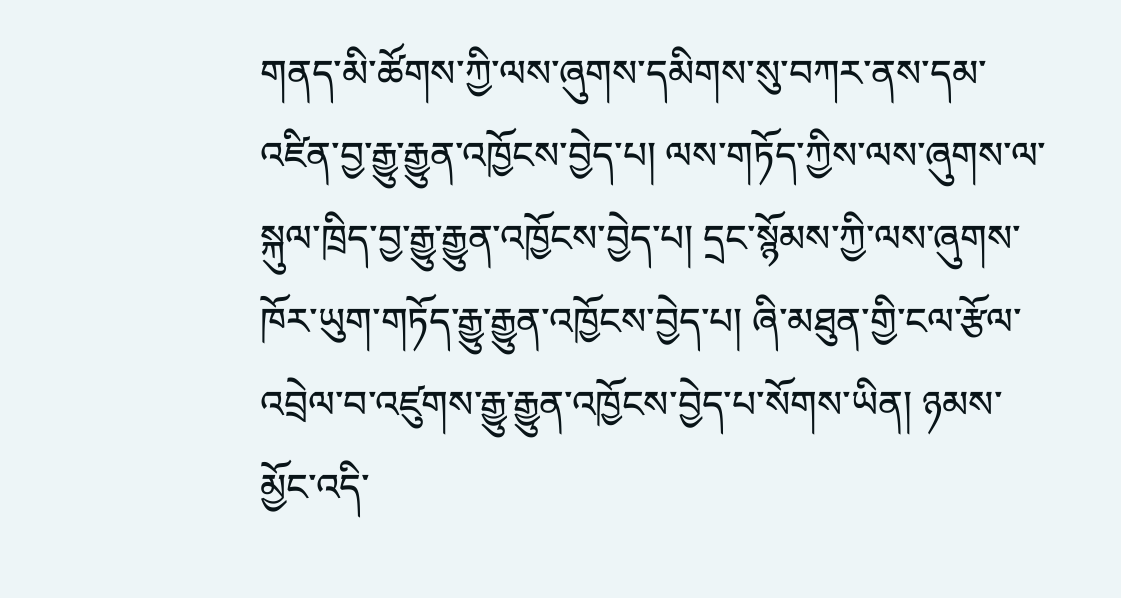གནད་མི་ཚོགས་ཀྱི་ལས་ཞུགས་དམིགས་སུ་བཀར་ནས་དམ་འཛིན་བྱ་རྒྱུ་རྒྱུན་འཁྱོངས་བྱེད་པ། ལས་གཏོད་ཀྱིས་ལས་ཞུགས་ལ་སྐུལ་ཁྲིད་བྱ་རྒྱུ་རྒྱུན་འཁྱོངས་བྱེད་པ། དྲང་སྙོམས་ཀྱི་ལས་ཞུགས་ཁོར་ཡུག་གཏོད་རྒྱུ་རྒྱུན་འཁྱོངས་བྱེད་པ། ཞི་མཐུན་གྱི་ངལ་རྩོལ་འབྲེལ་བ་འཛུགས་རྒྱུ་རྒྱུན་འཁྱོངས་བྱེད་པ་སོགས་ཡིན། ཉམས་མྱོང་འདི་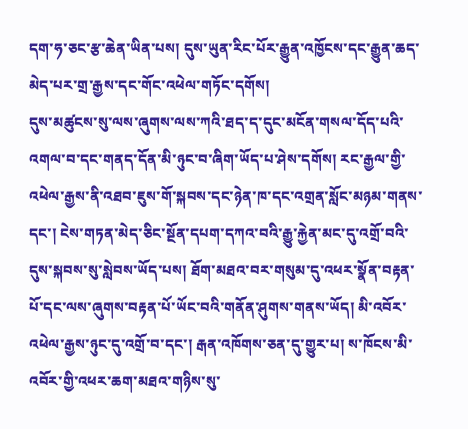དག་ཧ་ཅང་རྩ་ཆེན་ཡིན་པས། དུས་ཡུན་རིང་པོར་རྒྱུན་འཁྱོངས་དང་རྒྱུན་ཆད་མེད་པར་གྲ་རྒྱས་དང་གོང་འཕེལ་གཏོང་དགོས།
དུས་མཚུངས་སུ་ལས་ཞུགས་ལས་ཀའི་ཐད་ད་དུང་མངོན་གསལ་དོད་པའི་འགལ་བ་དང་གནད་དོན་མི་ཉུང་བ་ཞིག་ཡོད་པ་ཤེས་དགོས། རང་རྒྱལ་གྱི་འཕེལ་རྒྱས་ནི་འཐབ་ཇུས་གོ་སྐབས་དང་ཉེན་ཁ་དང་འགྲན་སློང་མཉམ་གནས་དང་། ངེས་གཏན་མེད་ཅིང་སྔོན་དཔག་དཀའ་བའི་རྒྱུ་རྐྱེན་མང་དུ་འགྲོ་བའི་དུས་སྐབས་སུ་སླེབས་ཡོད་པས། ཐོག་མཐའ་བར་གསུམ་དུ་འཕར་སྣོན་བརྟན་པོ་དང་ལས་ཞུགས་བརྟན་པོ་ཡོང་བའི་གནོན་ཤུགས་གནས་ཡོད། མི་འབོར་འཕེལ་རྒྱས་ཉུང་དུ་འགྲོ་བ་དང་། རྒན་འཁོགས་ཅན་དུ་གྱུར་པ། ས་ཁོངས་མི་འབོར་གྱི་འཕར་ཆག་མཐའ་གཉིས་སུ་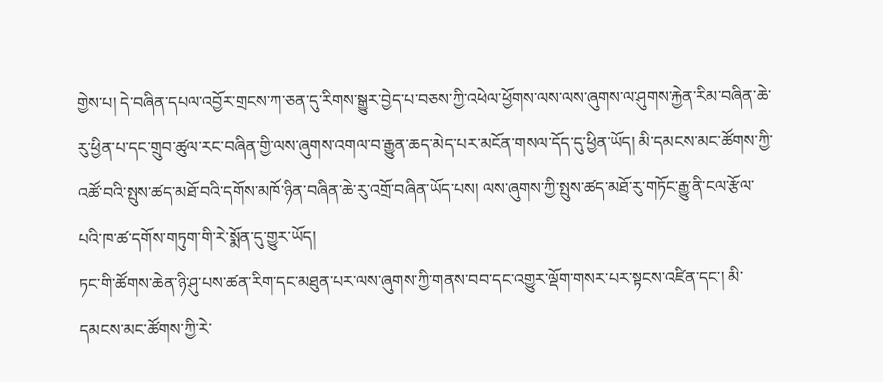གྱེས་པ། དེ་བཞིན་དཔལ་འབྱོར་གྲངས་ཀ་ཅན་དུ་རིགས་སྒྱུར་བྱེད་པ་བཅས་ཀྱི་འཕེལ་ཕྱོགས་ལས་ལས་ཞུགས་ལ་ཤུགས་རྐྱེན་རིམ་བཞིན་ཆེ་རུ་ཕྱིན་པ་དང་གྲུབ་ཚུལ་རང་བཞིན་གྱི་ལས་ཞུགས་འགལ་བ་རྒྱུན་ཆད་མེད་པར་མངོན་གསལ་དོད་དུ་ཕྱིན་ཡོད། མི་དམངས་མང་ཚོགས་ཀྱི་འཚོ་བའི་སྤུས་ཚད་མཐོ་བའི་དགོས་མཁོ་ཉིན་བཞིན་ཆེ་རུ་འགྲོ་བཞིན་ཡོད་པས། ལས་ཞུགས་ཀྱི་སྤུས་ཚད་མཐོ་རུ་གཏོང་རྒྱུ་ནི་ངལ་རྩོལ་པའི་ཁ་ཚ་དགོས་གཏུག་གི་རེ་སྨོན་དུ་གྱུར་ཡོད།
ཏང་གི་ཚོགས་ཆེན་ཉི་ཤུ་པས་ཚན་རིག་དང་མཐུན་པར་ལས་ཞུགས་ཀྱི་གནས་བབ་དང་འགྱུར་ལྡོག་གསར་པར་སྟངས་འཛིན་དང་། མི་དམངས་མང་ཚོགས་ཀྱི་རེ་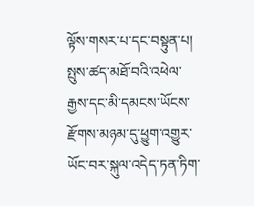ལྟོས་གསར་པ་དང་བསྟུན་པ། སྤུས་ཚད་མཐོ་བའི་འཕེལ་རྒྱས་དང་མི་དམངས་ཡོངས་རྫོགས་མཉམ་དུ་ཕྱུག་འགྱུར་ཡོང་བར་སྐུལ་འདེད་ཏན་ཏིག་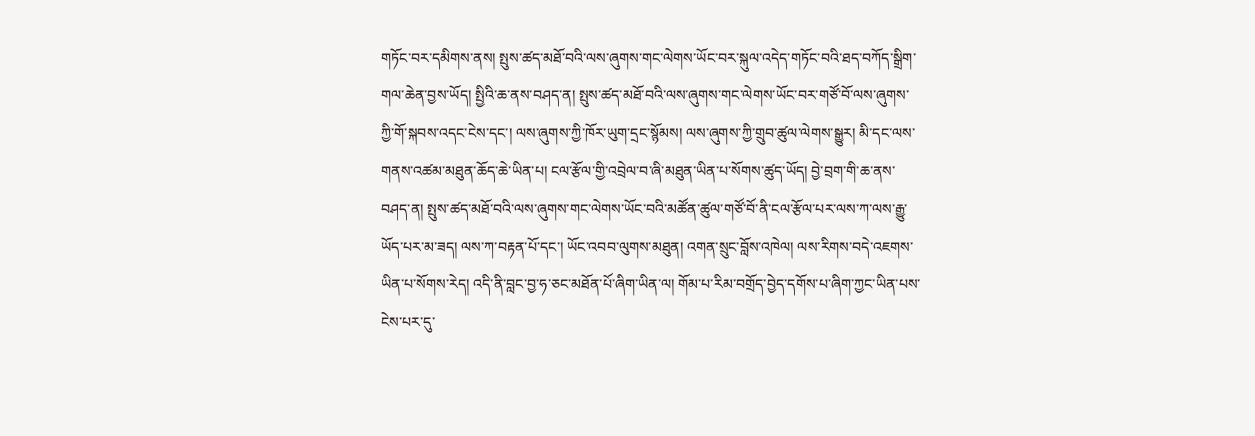གཏོང་བར་དམིགས་ནས། སྤུས་ཚད་མཐོ་བའི་ལས་ཞུགས་གང་ལེགས་ཡོང་བར་སྐུལ་འདེད་གཏོང་བའི་ཐད་བཀོད་སྒྲིག་གལ་ཆེན་བྱས་ཡོད། སྤྱིའི་ཆ་ནས་བཤད་ན། སྤུས་ཚད་མཐོ་བའི་ལས་ཞུགས་གང་ལེགས་ཡོང་བར་གཙོ་བོ་ལས་ཞུགས་ཀྱི་གོ་སྐབས་འདང་ངེས་དང་། ལས་ཞུགས་ཀྱི་ཁོར་ཡུག་དྲང་སྙོམས། ལས་ཞུགས་ཀྱི་གྲུབ་ཚུལ་ལེགས་སྒྱུར། མི་དང་ལས་གནས་འཚམ་མཐུན་ཆོད་ཆེ་ཡིན་པ། ངལ་རྩོལ་གྱི་འབྲེལ་བ་ཞི་མཐུན་ཡིན་པ་སོགས་ཚུད་ཡོད། བྱེ་བྲག་གི་ཆ་ནས་བཤད་ན། སྤུས་ཚད་མཐོ་བའི་ལས་ཞུགས་གང་ལེགས་ཡོང་བའི་མཚོན་ཚུལ་གཙོ་བོ་ནི་ངལ་རྩོལ་པར་ལས་ཀ་ལས་རྒྱུ་ཡོད་པར་མ་ཟད། ལས་ཀ་བརྟན་པོ་དང་། ཡོང་འབབ་ལུགས་མཐུན། འགན་སྲུང་བློས་འཁེལ། ལས་རིགས་བདེ་འཇགས་ཡིན་པ་སོགས་རེད། འདི་ནི་བླང་བྱ་ཧ་ཅང་མཐོན་པོ་ཞིག་ཡིན་ལ། གོམ་པ་རིམ་བགྲོད་བྱེད་དགོས་པ་ཞིག་ཀྱང་ཡིན་པས་ངེས་པར་དུ་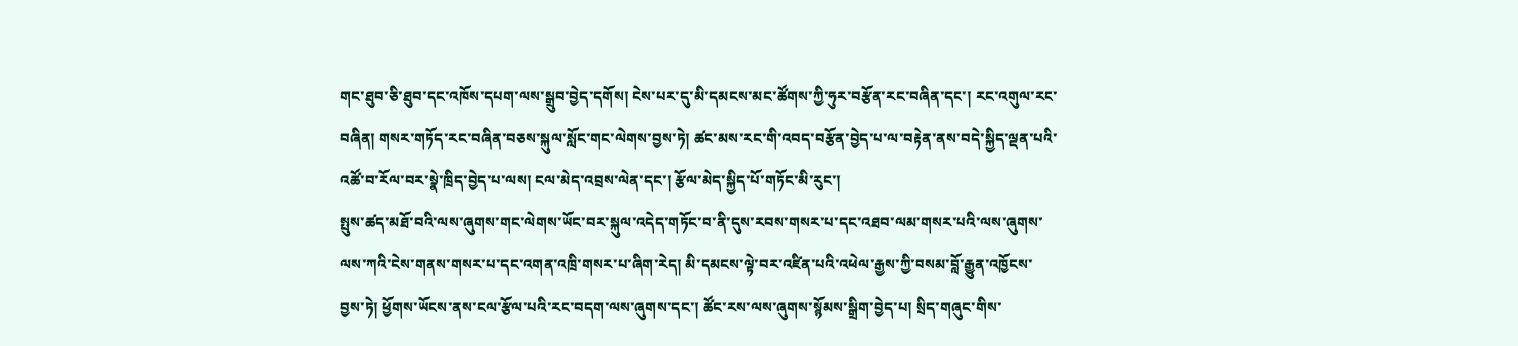གང་ཐུབ་ཅི་ཐུབ་དང་འཁོས་དཔག་ལས་སྒྲུབ་བྱེད་དགོས། ངེས་པར་དུ་མི་དམངས་མང་ཚོགས་ཀྱི་ཧུར་བརྩོན་རང་བཞིན་དང་། རང་འགུལ་རང་བཞིན། གསར་གཏོད་རང་བཞིན་བཅས་སྐུལ་སློང་གང་ལེགས་བྱས་ཏེ། ཚང་མས་རང་གི་འབད་བརྩོན་བྱེད་པ་ལ་བརྟེན་ནས་བདེ་སྐྱིད་ལྡན་པའི་འཚོ་བ་རོལ་བར་སྣེ་ཁྲིད་བྱེད་པ་ལས། ངལ་མེད་འབྲས་ལེན་དང་། རྩོལ་མེད་སྐྱིད་པོ་གཏོང་མི་རུང་།
སྤུས་ཚད་མཐོ་བའི་ལས་ཞུགས་གང་ལེགས་ཡོང་བར་སྐུལ་འདེད་གཏོང་བ་ནི་དུས་རབས་གསར་པ་དང་འཐབ་ལམ་གསར་པའི་ལས་ཞུགས་ལས་ཀའི་ངེས་གནས་གསར་པ་དང་འགན་འཁྲི་གསར་པ་ཞིག་རེད། མི་དམངས་ལྟེ་བར་འཛིན་པའི་འཕེལ་རྒྱས་ཀྱི་བསམ་བློ་རྒྱུན་འཁྱོངས་བྱས་ཏེ། ཕྱོགས་ཡོངས་ནས་ངལ་རྩོལ་པའི་རང་བདག་ལས་ཞུགས་དང་། ཚོང་རས་ལས་ཞུགས་སྙོམས་སྒྲིག་བྱེད་པ། སྲིད་གཞུང་གིས་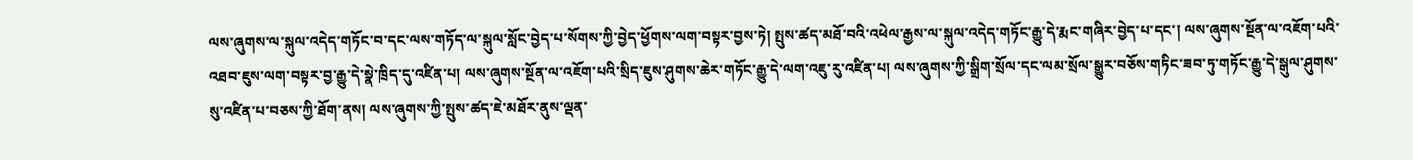ལས་ཞུགས་ལ་སྐུལ་འདེད་གཏོང་བ་དང་ལས་གཏོད་ལ་སྐུལ་སློང་བྱེད་པ་སོགས་ཀྱི་བྱེད་ཕྱོགས་ལག་བསྟར་བྱས་ཏེ། སྤུས་ཚད་མཐོ་བའི་འཕེལ་རྒྱས་ལ་སྐུལ་འདེད་གཏོང་རྒྱུ་དེ་རྨང་གཞིར་བྱེད་པ་དང་། ལས་ཞུགས་སྔོན་ལ་འཇོག་པའི་འཐབ་ཇུས་ལག་བསྟར་བྱ་རྒྱུ་དེ་སྣེ་ཁྲིད་དུ་འཛིན་པ། ལས་ཞུགས་སྔོན་ལ་འཇོག་པའི་སྲིད་ཇུས་ཤུགས་ཆེར་གཏོང་རྒྱུ་དེ་ལག་འཇུ་རུ་འཛིན་པ། ལས་ཞུགས་ཀྱི་སྒྲིག་སྲོལ་དང་ལམ་སྲོལ་སྒྱུར་བཅོས་གཏིང་ཟབ་ཏུ་གཏོང་རྒྱུ་དེ་སྒུལ་ཤུགས་སུ་འཛིན་པ་བཅས་ཀྱི་ཐོག་ནས། ལས་ཞུགས་ཀྱི་སྤུས་ཚད་ཇེ་མཐོར་ནུས་ལྡན་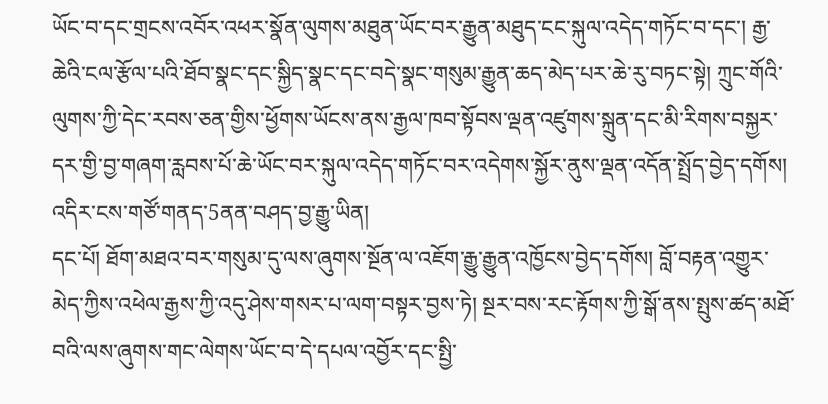ཡོང་བ་དང་གྲངས་འབོར་འཕར་སྣོན་ལུགས་མཐུན་ཡོང་བར་རྒྱུན་མཐུད་ངང་སྐུལ་འདེད་གཏོང་བ་དང་། རྒྱ་ཆེའི་ངལ་རྩོལ་པའི་ཐོབ་སྣང་དང་སྐྱིད་སྣང་དང་བདེ་སྣང་གསུམ་རྒྱུན་ཆད་མེད་པར་ཆེ་རུ་བཏང་སྟེ། ཀྲུང་གོའི་ལུགས་ཀྱི་དེང་རབས་ཅན་གྱིས་ཕྱོགས་ཡོངས་ནས་རྒྱལ་ཁབ་སྟོབས་ལྡན་འཛུགས་སྐྲུན་དང་མི་རིགས་བསྐྱར་དར་གྱི་བྱ་གཞག་རླབས་པོ་ཆེ་ཡོང་བར་སྐུལ་འདེད་གཏོང་བར་འདེགས་སྐྱོར་ནུས་ལྡན་འདོན་སྤྲོད་བྱེད་དགོས། འདིར་ངས་གཙོ་གནད་5ནན་བཤད་བྱ་རྒྱུ་ཡིན།
དང་པོ། ཐོག་མཐའ་བར་གསུམ་དུ་ལས་ཞུགས་སྔོན་ལ་འཇོག་རྒྱུ་རྒྱུན་འཁྱོངས་བྱེད་དགོས། བློ་བརྟན་འགྱུར་མེད་ཀྱིས་འཕེལ་རྒྱས་ཀྱི་འདུ་ཤེས་གསར་པ་ལག་བསྟར་བྱས་ཏེ། སྔར་བས་རང་རྟོགས་ཀྱི་སྒོ་ནས་སྤུས་ཚད་མཐོ་བའི་ལས་ཞུགས་གང་ལེགས་ཡོང་བ་དེ་དཔལ་འབྱོར་དང་སྤྱི་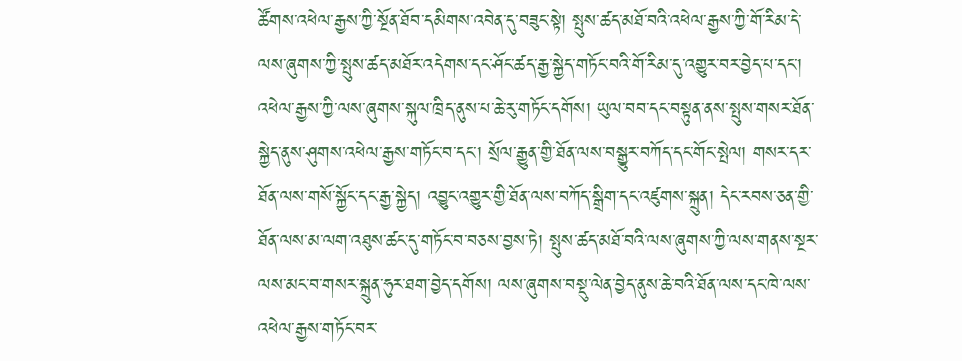ཚོགས་འཕེལ་རྒྱས་ཀྱི་སྔོན་ཐོབ་དམིགས་འབེན་དུ་བཟུང་སྟེ། སྤུས་ཚད་མཐོ་བའི་འཕེལ་རྒྱས་ཀྱི་གོ་རིམ་དེ་ལས་ཞུགས་ཀྱི་སྤུས་ཚད་མཐོར་འདེགས་དང་ཤོང་ཚད་རྒྱ་སྐྱེད་གཏོང་བའི་གོ་རིམ་དུ་འགྱུར་བར་བྱེད་པ་དང་། འཕེལ་རྒྱས་ཀྱི་ལས་ཞུགས་སྐུལ་ཁྲིད་ནུས་པ་ཆེ་རུ་གཏོང་དགོས། ཡུལ་བབ་དང་བསྟུན་ནས་སྤུས་གསར་ཐོན་སྐྱེད་ནུས་ཤུགས་འཕེལ་རྒྱས་གཏོང་བ་དང་། སྲོལ་རྒྱུན་གྱི་ཐོན་ལས་བསྒྱུར་བཀོད་དང་གོང་སྤེལ། གསར་དར་ཐོན་ལས་གསོ་སྐྱོང་དང་རྒྱ་སྐྱེད། འབྱུང་འགྱུར་གྱི་ཐོན་ལས་བཀོད་སྒྲིག་དང་འཛུགས་སྐྲུན། དེང་རབས་ཅན་གྱི་ཐོན་ལས་མ་ལག་འཐུས་ཚང་དུ་གཏོང་བ་བཅས་བྱས་ཏེ། སྤུས་ཚད་མཐོ་བའི་ལས་ཞུགས་ཀྱི་ལས་གནས་སྔར་ལས་མང་བ་གསར་སྐྲུན་ཧུར་ཐག་བྱེད་དགོས། ལས་ཞུགས་བསྡུ་ལེན་བྱེད་ནུས་ཆེ་བའི་ཐོན་ལས་དང་ཁེ་ལས་འཕེལ་རྒྱས་གཏོང་བར་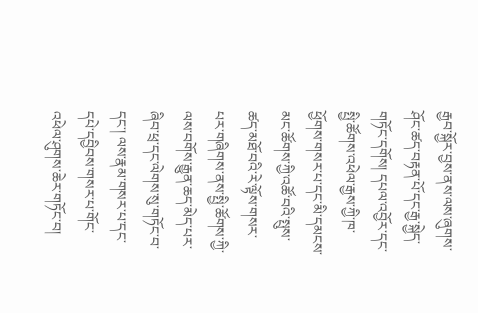རྒྱབ་སྐྱོར་བྱས་ནས་ལས་ཞུགས་ཤོང་ཚད་བརྟན་པོ་དང་རྒྱ་སྐྱེད་གཏོང་དགོས། དཔལ་འབྱོར་དང་སྤྱི་ཚོགས་འཕེལ་རྒྱས་ཀྱི་ཁ་ཕྱོགས་གསར་པ་དང་མི་དམངས་མང་ཚོགས་ཀྱི་འཚོ་བའི་སྤུས་ཚད་མཐོ་བའི་རེ་ལྟོས་གསར་པར་གཞིགས་ནས་སྤྱི་ཚོགས་ཀྱི་ལས་བགོས་རྒྱུན་ཆད་མེད་པར་ཞིབ་ཕྲ་དང་ལེགས་སུ་གཏོང་བ་དང་། ལས་རྣམ་གསར་པ་དང་དཔེ་དབྱིབས་གསར་པ་གོང་འཕེལ་ཤུགས་ཆེར་གཏོང་བ།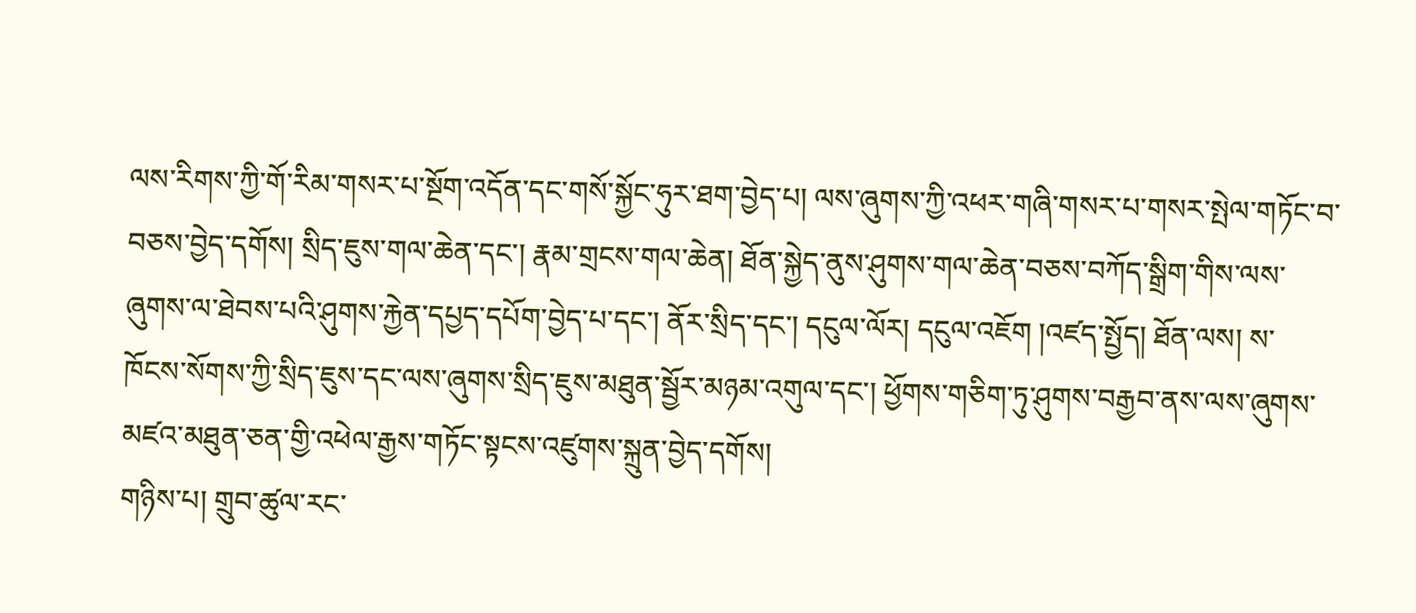ལས་རིགས་ཀྱི་གོ་རིམ་གསར་པ་སྔོག་འདོན་དང་གསོ་སྐྱོང་ཧུར་ཐག་བྱེད་པ། ལས་ཞུགས་ཀྱི་འཕར་གཞི་གསར་པ་གསར་སྤེལ་གཏོང་བ་བཅས་བྱེད་དགོས། སྲིད་ཇུས་གལ་ཆེན་དང་། རྣམ་གྲངས་གལ་ཆེན། ཐོན་སྐྱེད་ནུས་ཤུགས་གལ་ཆེན་བཅས་བཀོད་སྒྲིག་གིས་ལས་ཞུགས་ལ་ཐེབས་པའི་ཤུགས་རྐྱེན་དཔྱད་དཔོག་བྱེད་པ་དང་། ནོར་སྲིད་དང་། དངུལ་ལོར། དངུལ་འཇོག །འཛད་སྤྱོད། ཐོན་ལས། ས་ཁོངས་སོགས་ཀྱི་སྲིད་ཇུས་དང་ལས་ཞུགས་སྲིད་ཇུས་མཐུན་སྦྱོར་མཉམ་འགུལ་དང་། ཕྱོགས་གཅིག་ཏུ་ཤུགས་བརྒྱབ་ནས་ལས་ཞུགས་མཛའ་མཐུན་ཅན་གྱི་འཕེལ་རྒྱས་གཏོང་སྟངས་འཛུགས་སྐྲུན་བྱེད་དགོས།
གཉིས་པ། གྲུབ་ཚུལ་རང་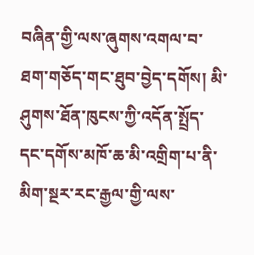བཞིན་གྱི་ལས་ཞུགས་འགལ་བ་ཐག་གཅོད་གང་ཐུབ་བྱེད་དགོས། མི་ཤུགས་ཐོན་ཁུངས་ཀྱི་འདོན་སྤྲོད་དང་དགོས་མཁོ་ཆ་མི་འགྲིག་པ་ནི་མིག་སྔར་རང་རྒྱལ་གྱི་ལས་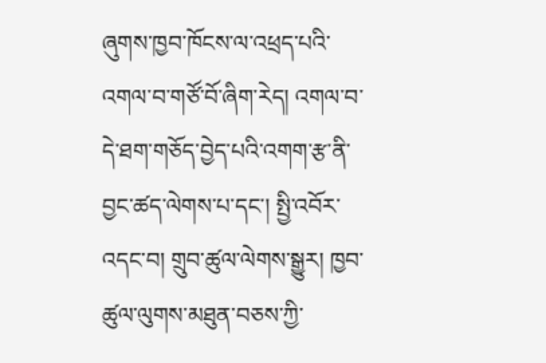ཞུགས་ཁྱབ་ཁོངས་ལ་འཕྲད་པའི་འགལ་བ་གཙོ་བོ་ཞིག་རེད། འགལ་བ་དེ་ཐག་གཅོད་བྱེད་པའི་འགག་རྩ་ནི་བྱང་ཚད་ལེགས་པ་དང་། སྤྱི་འབོར་འདང་བ། གྲུབ་ཚུལ་ལེགས་སྒྱུར། ཁྱབ་ཚུལ་ལུགས་མཐུན་བཅས་ཀྱི་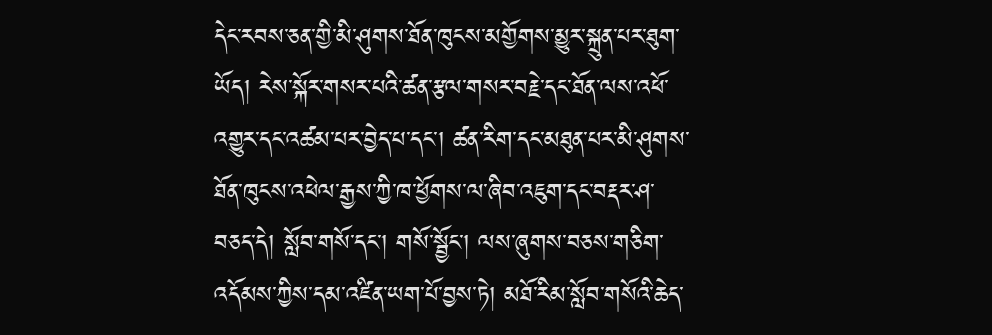དེང་རབས་ཅན་གྱི་མི་ཤུགས་ཐོན་ཁུངས་མགྱོགས་མྱུར་སྐྲུན་པར་ཐུག་ཡོད། རེས་སྐོར་གསར་པའི་ཚན་རྩལ་གསར་བརྗེ་དང་ཐོན་ལས་འཕོ་འགྱུར་དང་འཚམ་པར་བྱེད་པ་དང་། ཚན་རིག་དང་མཐུན་པར་མི་ཤུགས་ཐོན་ཁུངས་འཕེལ་རྒྱས་ཀྱི་ཁ་ཕྱོགས་ལ་ཞིབ་འཇུག་དང་བརྡར་ཤ་བཅད་དེ། སློབ་གསོ་དང་། གསོ་སྦྱོང་། ལས་ཞུགས་བཅས་གཅིག་འདོམས་ཀྱིས་དམ་འཛིན་ཡག་པོ་བྱས་ཏེ། མཐོ་རིམ་སློབ་གསོའི་ཆེད་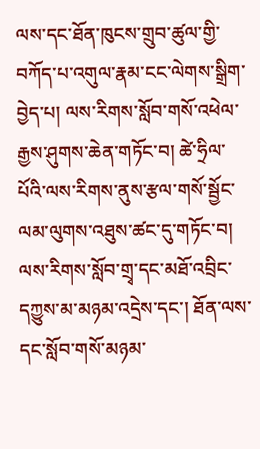ལས་དང་ཐོན་ཁུངས་གྲུབ་ཚུལ་གྱི་བཀོད་པ་འགུལ་རྣམ་ངང་ལེགས་སྒྲིག་བྱེད་པ། ལས་རིགས་སློབ་གསོ་འཕེལ་རྒྱས་ཤུགས་ཆེན་གཏོང་བ། ཚེ་ཧྲིལ་པོའི་ལས་རིགས་ནུས་རྩལ་གསོ་སྦྱོང་ལམ་ལུགས་འཐུས་ཚང་དུ་གཏོང་བ། ལས་རིགས་སློབ་གྲྭ་དང་མཐོ་འབྲིང་དཀྱུས་མ་མཉམ་འདྲེས་དང་། ཐོན་ལས་དང་སློབ་གསོ་མཉམ་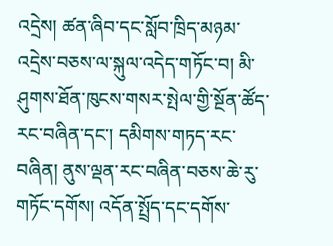འདྲེས། ཚན་ཞིབ་དང་སློབ་ཁྲིད་མཉམ་འདྲེས་བཅས་ལ་སྐུལ་འདེད་གཏོང་བ། མི་ཤུགས་ཐོན་ཁུངས་གསར་སྤེལ་གྱི་སྔོན་ཚོད་རང་བཞིན་དང་། དམིགས་གཏད་རང་བཞིན། ནུས་ལྡན་རང་བཞིན་བཅས་ཆེ་རུ་གཏོང་དགོས། འདོན་སྤྲོད་དང་དགོས་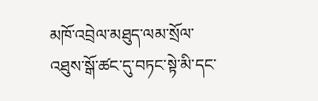མཁོ་འབྲེལ་མཐུད་ལམ་སྲོལ་འཐུས་སྒོ་ཚང་དུ་བཏང་སྟེ་མི་དང་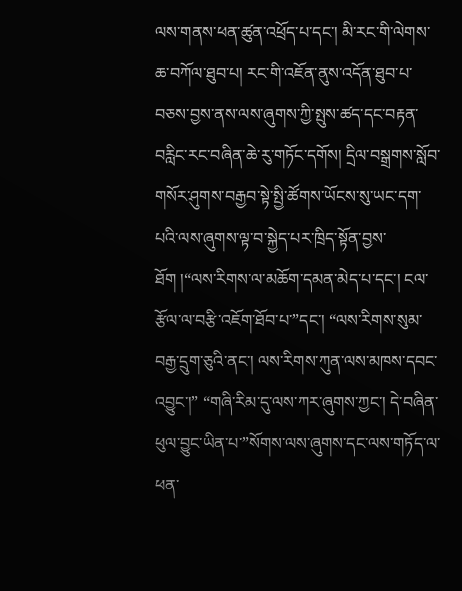ལས་གནས་ཕན་ཚུན་འཕྲོད་པ་དང་། མི་རང་གི་ལེགས་ཆ་བཀོལ་ཐུབ་པ། རང་གི་འཇོན་ནུས་འདོན་ཐུབ་པ་བཅས་བྱས་ནས་ལས་ཞུགས་ཀྱི་སྤུས་ཚད་དང་བརྟན་བརླིང་རང་བཞིན་ཆེ་རུ་གཏོང་དགོས། དྲིལ་བསྒྲགས་སློབ་གསོར་ཤུགས་བརྒྱབ་སྟེ་སྤྱི་ཚོགས་ཡོངས་སུ་ཡང་དག་པའི་ལས་ཞུགས་ལྟ་བ་སྐྱེད་པར་ཁྲིད་སྟོན་བྱས་ཐོག །“ལས་རིགས་ལ་མཆོག་དམན་མེད་པ་དང་། ངལ་རྩོལ་ལ་བརྩི་འཇོག་ཐོབ་པ་”དང་། “ལས་རིགས་སུམ་བརྒྱ་དྲུག་ཅུའི་ནང་། ལས་རིགས་ཀུན་ལས་མཁས་དབང་འབྱུང་།” “གཞི་རིམ་དུ་ལས་ཀར་ཞུགས་ཀྱང་། དེ་བཞིན་ཕུལ་བྱུང་ཡིན་པ་”སོགས་ལས་ཞུགས་དང་ལས་གཏོད་ལ་ཕན་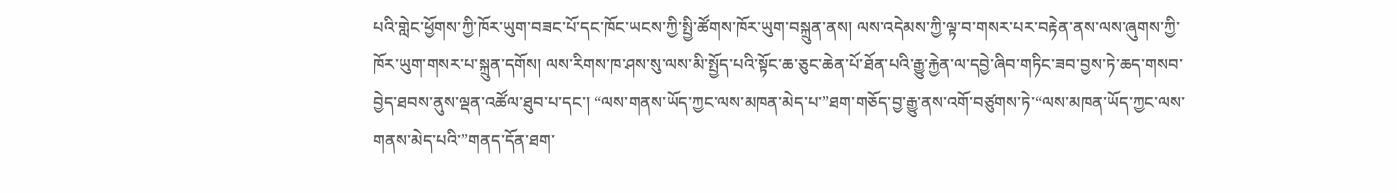པའི་གླེང་ཕྱོགས་ཀྱི་ཁོར་ཡུག་བཟང་པོ་དང་ཁོང་ཡངས་ཀྱི་སྤྱི་ཚོགས་ཁོར་ཡུག་བསྐྲུན་ནས། ལས་འདེམས་ཀྱི་ལྟ་བ་གསར་པར་བརྟེན་ནས་ལས་ཞུགས་ཀྱི་ཁོར་ཡུག་གསར་པ་སྐྲུན་དགོས། ལས་རིགས་ཁ་ཤས་སུ་ལས་མི་སྤྱོད་པའི་སྟོང་ཆ་ཅུང་ཆེན་པོ་ཐོན་པའི་རྒྱུ་རྐྱེན་ལ་དབྱེ་ཞིབ་གཏིང་ཟབ་བྱས་ཏེ་ཆད་གསབ་བྱེད་ཐབས་ནུས་ལྡན་འཚོལ་ཐུབ་པ་དང་། “ལས་གནས་ཡོད་ཀྱང་ལས་མཁན་མེད་པ་”ཐག་གཅོད་བྱ་རྒྱུ་ནས་འགོ་བཙུགས་ཏེ་“ལས་མཁན་ཡོད་ཀྱང་ལས་གནས་མེད་པའི་”གནད་དོན་ཐག་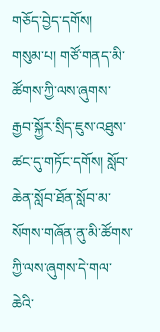གཅོད་བྱེད་དགོས།
གསུམ་པ། གཙོ་གནད་མི་ཚོགས་ཀྱི་ལས་ཞུགས་རྒྱབ་སྐྱོར་སྲིད་ཇུས་འཐུས་ཚང་དུ་གཏོང་དགོས། སློབ་ཆེན་སློབ་ཐོན་སློབ་མ་སོགས་གཞོན་ནུ་མི་ཚོགས་ཀྱི་ལས་ཞུགས་དེ་གལ་ཆེའི་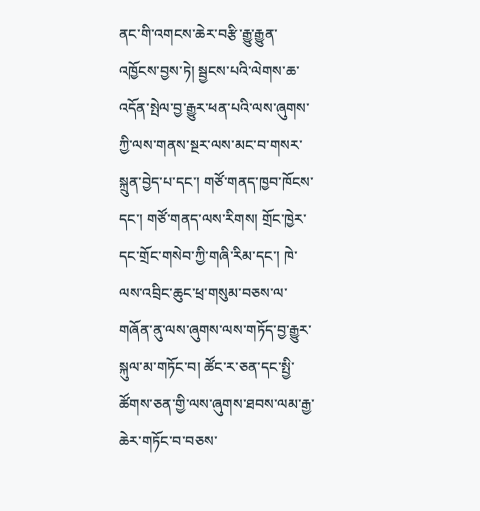ནང་གི་འགངས་ཆེར་བརྩི་རྒྱུ་རྒྱུན་འཁྱོངས་བྱས་ཏེ། སྦྱངས་པའི་ལེགས་ཆ་འདོན་སྤེལ་བྱ་རྒྱུར་ཕན་པའི་ལས་ཞུགས་ཀྱི་ལས་གནས་སྔར་ལས་མང་བ་གསར་སྐྲུན་བྱེད་པ་དང་། གཙོ་གནད་ཁྱབ་ཁོངས་དང་། གཙོ་གནད་ལས་རིགས། གྲོང་ཁྱེར་དང་གྲོང་གསེབ་ཀྱི་གཞི་རིམ་དང་། ཁེ་ལས་འབྲིང་ཆུང་ཕྲ་གསུམ་བཅས་ལ་གཞོན་ནུ་ལས་ཞུགས་ལས་གཏོད་བྱ་རྒྱུར་སྐུལ་མ་གཏོང་བ། ཚོང་ར་ཅན་དང་སྤྱི་ཚོགས་ཅན་གྱི་ལས་ཞུགས་ཐབས་ལམ་རྒྱ་ཆེར་གཏོང་བ་བཅས་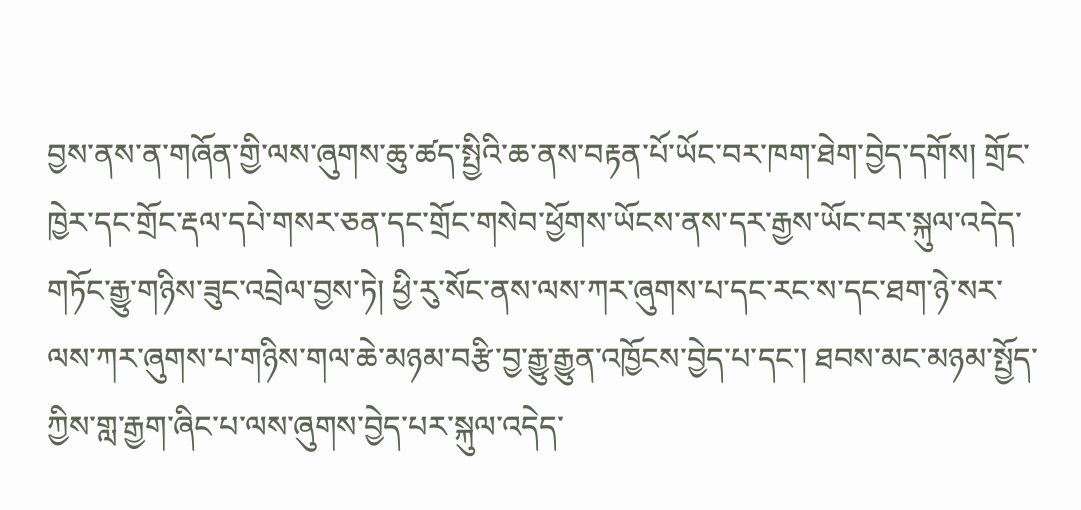བྱས་ནས་ན་གཞོན་གྱི་ལས་ཞུགས་ཆུ་ཚད་སྤྱིའི་ཆ་ནས་བརྟན་པོ་ཡོང་བར་ཁག་ཐེག་བྱེད་དགོས། གྲོང་ཁྱེར་དང་གྲོང་རྡལ་དཔེ་གསར་ཅན་དང་གྲོང་གསེབ་ཕྱོགས་ཡོངས་ནས་དར་རྒྱས་ཡོང་བར་སྐུལ་འདེད་གཏོང་རྒྱུ་གཉིས་ཟུང་འབྲེལ་བྱས་ཏེ། ཕྱི་རུ་སོང་ནས་ལས་ཀར་ཞུགས་པ་དང་རང་ས་དང་ཐག་ཉེ་སར་ལས་ཀར་ཞུགས་པ་གཉིས་གལ་ཆེ་མཉམ་བརྩི་བྱ་རྒྱུ་རྒྱུན་འཁྱོངས་བྱེད་པ་དང་། ཐབས་མང་མཉམ་སྤྱོད་ཀྱིས་གླ་རྒྱག་ཞིང་པ་ལས་ཞུགས་བྱེད་པར་སྐུལ་འདེད་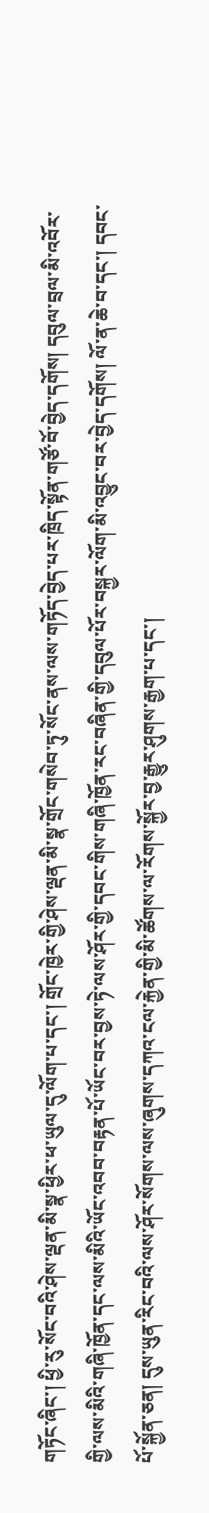གཏོང་ཞིང་། ཕྱི་རུ་སོང་བའི་ཤེས་ལྡན་མི་སྣ་ཕྱིར་ཕ་ཡུལ་དུ་ལོག་པ་དང་། གྲོང་ཁྱེར་གྱི་ཤེས་ལྡན་མི་སྣ་གྲོང་གསེབ་ཏུ་སོང་ནས་ལས་གཏོད་བྱེད་པར་ཁྲིད་སྟོན་གཙོ་བོ་བྱེད་དགོས། དབུལ་བྲལ་མི་འབོར་གྱི་ལས་མིའི་གཞི་ཁྱོན་དང་ལས་མིའི་ཡོང་འབབ་བརྟན་པོ་ཡོང་བར་བྱས་ཏེ་ལས་ཤོར་གྱི་དབང་གིས་གཞི་ཁྱོན་རང་བཞིན་གྱི་དབུལ་པོར་བསྐྱར་ལོག་མི་འབྱུང་བར་བྱེད་དགོས། ལོ་ན་ཆེ་བ་དང་། དབང་པོ་སྐྱོན་ཅན། དུས་ཡུན་རིང་བའི་ལས་ཤོར་སོགས་ལས་ཞུགས་དཀའ་ངལ་རྐྱེན་གྱི་མི་ཚོགས་ལ་རོགས་སྐྱོར་བྱ་རྒྱུར་ཤུགས་རྒྱག་པ་དང་།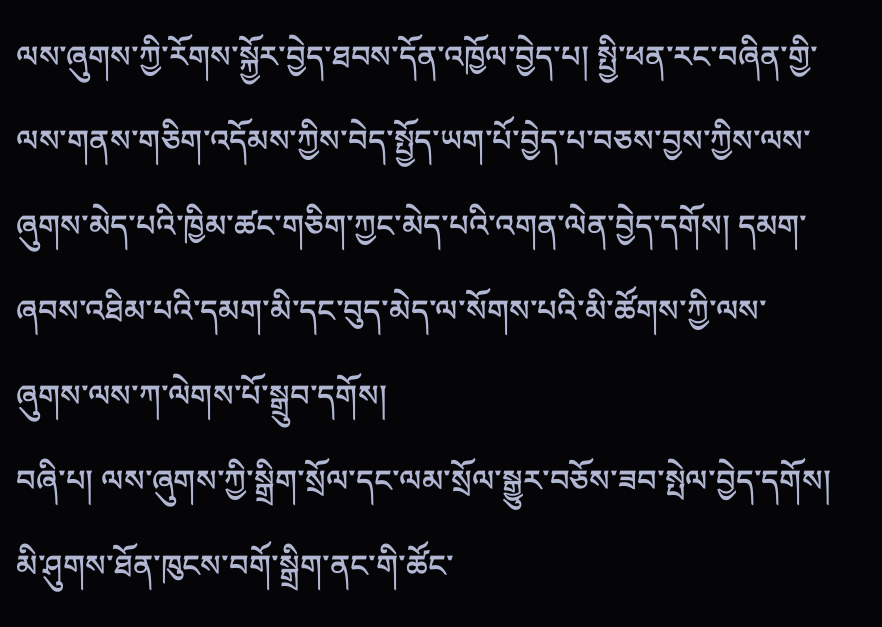ལས་ཞུགས་ཀྱི་རོགས་སྐྱོར་བྱེད་ཐབས་དོན་འཁྱོལ་བྱེད་པ། སྤྱི་ཕན་རང་བཞིན་གྱི་ལས་གནས་གཅིག་འདོམས་ཀྱིས་བེད་སྤྱོད་ཡག་པོ་བྱེད་པ་བཅས་བྱས་ཀྱིས་ལས་ཞུགས་མེད་པའི་ཁྱིམ་ཚང་གཅིག་ཀྱང་མེད་པའི་འགན་ལེན་བྱེད་དགོས། དམག་ཞབས་འཐིམ་པའི་དམག་མི་དང་བུད་མེད་ལ་སོགས་པའི་མི་ཚོགས་ཀྱི་ལས་ཞུགས་ལས་ཀ་ལེགས་པོ་སྒྲུབ་དགོས།
བཞི་པ། ལས་ཞུགས་ཀྱི་སྒྲིག་སྲོལ་དང་ལམ་སྲོལ་སྒྱུར་བཅོས་ཟབ་སྤེལ་བྱེད་དགོས། མི་ཤུགས་ཐོན་ཁུངས་བགོ་སྒྲིག་ནང་གི་ཚོང་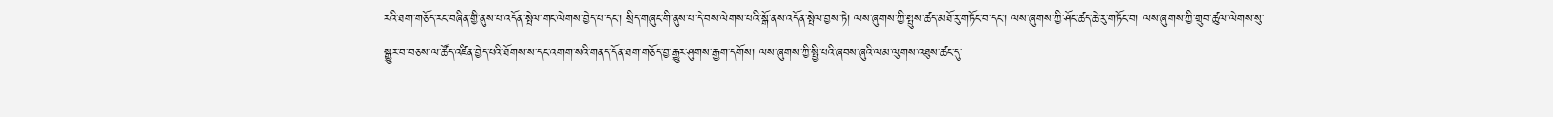རའི་ཐག་གཅོད་རང་བཞིན་གྱི་ནུས་པ་འདོན་སྤེལ་གང་ལེགས་བྱེད་པ་དང་། སྲིད་གཞུང་གི་ནུས་པ་དེ་བས་ལེགས་པའི་སྒོ་ནས་འདོན་སྤེལ་བྱས་ཏེ། ལས་ཞུགས་ཀྱི་སྤུས་ཚད་མཐོ་རུ་གཏོང་བ་དང་། ལས་ཞུགས་ཀྱི་ཤོང་ཚད་ཆེ་རུ་གཏོང་བ། ལས་ཞུགས་ཀྱི་གྲུབ་ཚུལ་ལེགས་སུ་སྒྱུར་བ་བཅས་ལ་ཚོད་འཛིན་བྱེད་པའི་ཐོགས་ས་དང་འགག་སའི་གནད་དོན་ཐག་གཅོད་བྱ་རྒྱུར་ཤུགས་རྒྱག་དགོས། ལས་ཞུགས་ཀྱི་སྤྱི་པའི་ཞབས་ཞུའི་ལམ་ལུགས་འཐུས་ཚང་དུ་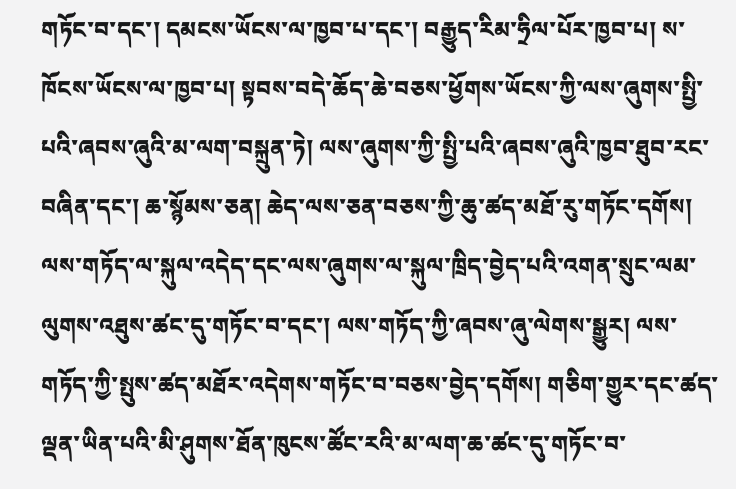གཏོང་བ་དང་། དམངས་ཡོངས་ལ་ཁྱབ་པ་དང་། བརྒྱུད་རིམ་ཧྲིལ་པོར་ཁྱབ་པ། ས་ཁོངས་ཡོངས་ལ་ཁྱབ་པ། སྟབས་བདེ་ཆོད་ཆེ་བཅས་ཕྱོགས་ཡོངས་ཀྱི་ལས་ཞུགས་སྤྱི་པའི་ཞབས་ཞུའི་མ་ལག་བསྐྲུན་ཏེ། ལས་ཞུགས་ཀྱི་སྤྱི་པའི་ཞབས་ཞུའི་ཁྱབ་ཐུབ་རང་བཞིན་དང་། ཆ་སྙོམས་ཅན། ཆེད་ལས་ཅན་བཅས་ཀྱི་ཆུ་ཚད་མཐོ་རུ་གཏོང་དགོས། ལས་གཏོད་ལ་སྐུལ་འདེད་དང་ལས་ཞུགས་ལ་སྐུལ་ཁྲིད་བྱེད་པའི་འགན་སྲུང་ལམ་ལུགས་འཐུས་ཚང་དུ་གཏོང་བ་དང་། ལས་གཏོད་ཀྱི་ཞབས་ཞུ་ལེགས་སྒྱུར། ལས་གཏོད་ཀྱི་སྤུས་ཚད་མཐོར་འདེགས་གཏོང་བ་བཅས་བྱེད་དགོས། གཅིག་གྱུར་དང་ཚད་ལྡན་ཡིན་པའི་མི་ཤུགས་ཐོན་ཁུངས་ཚོང་རའི་མ་ལག་ཆ་ཚང་དུ་གཏོང་བ་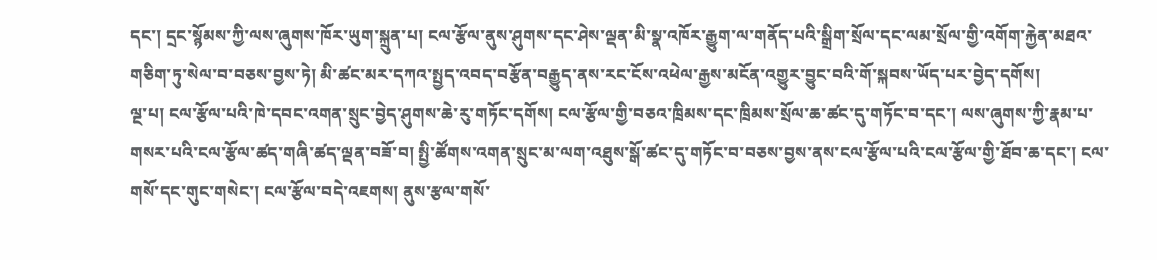དང་། དྲང་སྙོམས་ཀྱི་ལས་ཞུགས་ཁོར་ཡུག་སྐྲུན་པ། ངལ་རྩོལ་ནུས་ཤུགས་དང་ཤེས་ལྡན་མི་སྣ་འཁོར་རྒྱུག་ལ་གནོད་པའི་སྒྲིག་སྲོལ་དང་ལམ་སྲོལ་གྱི་འགོག་རྐྱེན་མཐའ་གཅིག་ཏུ་སེལ་བ་བཅས་བྱས་ཏེ། མི་ཚང་མར་དཀའ་སྤྱད་འབད་བརྩོན་བརྒྱུད་ནས་རང་ངོས་འཕེལ་རྒྱས་མངོན་འགྱུར་བྱུང་བའི་གོ་སྐབས་ཡོད་པར་བྱེད་དགོས།
ལྔ་པ། ངལ་རྩོལ་པའི་ཁེ་དབང་འགན་སྲུང་བྱེད་ཤུགས་ཆེ་རུ་གཏོང་དགོས། ངལ་རྩོལ་གྱི་བཅའ་ཁྲིམས་དང་ཁྲིམས་སྲོལ་ཆ་ཚང་དུ་གཏོང་བ་དང་། ལས་ཞུགས་ཀྱི་རྣམ་པ་གསར་པའི་ངལ་རྩོལ་ཚད་གཞི་ཚད་ལྡན་བཟོ་བ། སྤྱི་ཚོགས་འགན་སྲུང་མ་ལག་འཐུས་སྒོ་ཚང་དུ་གཏོང་བ་བཅས་བྱས་ནས་ངལ་རྩོལ་པའི་ངལ་རྩོལ་གྱི་ཐོབ་ཆ་དང་། ངལ་གསོ་དང་གུང་གསེང་། ངལ་རྩོལ་བདེ་འཇགས། ནུས་རྩལ་གསོ་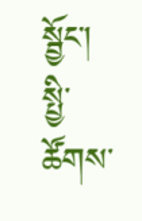སྦྱོང་། སྤྱི་ཚོགས་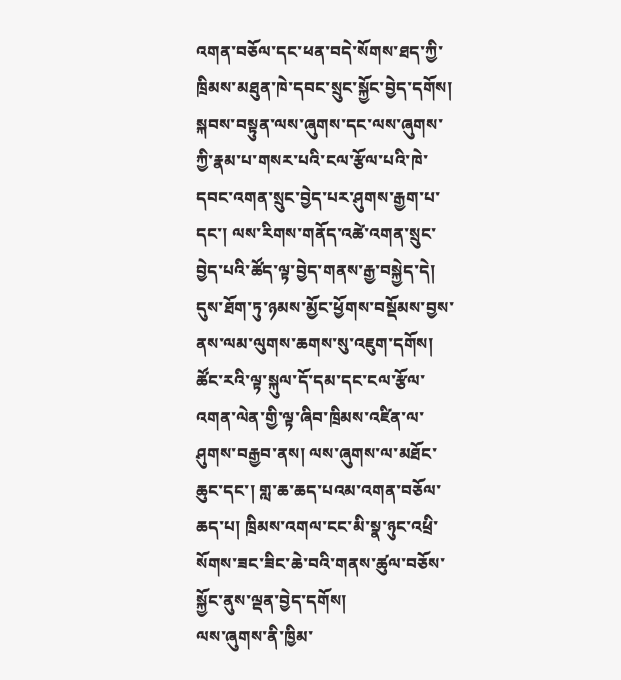འགན་བཅོལ་དང་ཕན་བདེ་སོགས་ཐད་ཀྱི་ཁྲིམས་མཐུན་ཁེ་དབང་སྲུང་སྐྱོང་བྱེད་དགོས། སྐབས་བསྟུན་ལས་ཞུགས་དང་ལས་ཞུགས་ཀྱི་རྣམ་པ་གསར་པའི་ངལ་རྩོལ་པའི་ཁེ་དབང་འགན་སྲུང་བྱེད་པར་ཤུགས་རྒྱག་པ་དང་། ལས་རིགས་གནོད་འཚེ་འགན་སྲུང་བྱེད་པའི་ཚོད་ལྟ་བྱེད་གནས་རྒྱ་བསྐྱེད་དེ། དུས་ཐོག་ཏུ་ཉམས་མྱོང་ཕྱོགས་བསྡོམས་བྱས་ནས་ལམ་ལུགས་ཆགས་སུ་འཇུག་དགོས། ཚོང་རའི་ལྟ་སྐུལ་དོ་དམ་དང་ངལ་རྩོལ་འགན་ལེན་གྱི་ལྟ་ཞིབ་ཁྲིམས་འཛིན་ལ་ཤུགས་བརྒྱབ་ནས། ལས་ཞུགས་ལ་མཐོང་ཆུང་དང་། གླ་ཆ་ཆད་པའམ་འགན་བཅོལ་ཆད་པ། ཁྲིམས་འགལ་ངང་མི་སྣ་ཉུང་འཕྲི་སོགས་ཟང་ཟིང་ཆེ་བའི་གནས་ཚུལ་བཅོས་སྐྱོང་ནུས་ལྡན་བྱེད་དགོས།
ལས་ཞུགས་ནི་ཁྱིམ་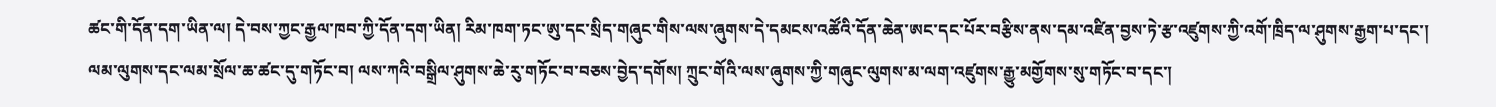ཚང་གི་དོན་དག་ཡིན་ལ། དེ་བས་ཀྱང་རྒྱལ་ཁབ་ཀྱི་དོན་དག་ཡིན། རིམ་ཁག་ཏང་ཨུ་དང་སྲིད་གཞུང་གིས་ལས་ཞུགས་དེ་དམངས་འཚོའི་དོན་ཆེན་ཨང་དང་པོར་བརྩིས་ནས་དམ་འཛིན་བྱས་ཏེ་རྩ་འཛུགས་ཀྱི་འགོ་ཁྲིད་ལ་ཤུགས་རྒྱག་པ་དང་། ལམ་ལུགས་དང་ལམ་སྲོལ་ཆ་ཚང་དུ་གཏོང་བ། ལས་ཀའི་བསྒྲིལ་ཤུགས་ཆེ་རུ་གཏོང་བ་བཅས་བྱེད་དགོས། ཀྲུང་གོའི་ལས་ཞུགས་ཀྱི་གཞུང་ལུགས་མ་ལག་འཛུགས་རྒྱུ་མགྱོགས་སུ་གཏོང་བ་དང་།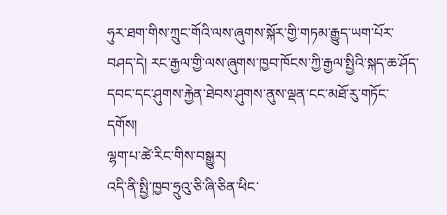ཧུར་ཐག་གིས་ཀྲུང་གོའི་ལས་ཞུགས་སྐོར་གྱི་གཏམ་རྒྱུད་ཡག་པོར་བཤད་དེ། རང་རྒྱལ་གྱི་ལས་ཞུགས་ཁྱབ་ཁོངས་ཀྱི་རྒྱལ་སྤྱིའི་སྐད་ཆ་ཤོད་དབང་དང་ཤུགས་རྐྱེན་ཐེབས་ཤུགས་ནུས་ལྡན་ངང་མཐོ་རུ་གཏོང་དགོས།
ལྷག་པ་ཚེ་རིང་གིས་བསྒྱུར།
འདི་ནི་སྤྱི་ཁྱབ་ཧྲུའུ་ཅི་ཞི་ཅིན་ཕིང་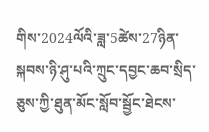གིས་2024ལོའི་ཟླ་5ཚེས་27ཉིན་སྐབས་ཉི་ཤུ་པའི་ཀྲུང་དབྱང་ཆབ་སྲིད་ཅུས་ཀྱི་ཐུན་མོང་སློབ་སྦྱོང་ཐེངས་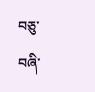བཅུ་བཞི་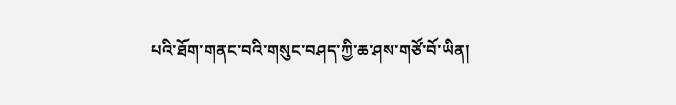པའི་ཐོག་གནང་བའི་གསུང་བཤད་ཀྱི་ཆ་ཤས་གཙོ་བོ་ཡིན།